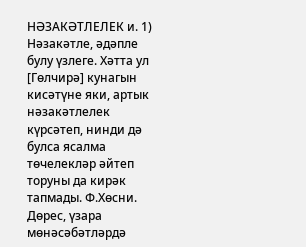НӘЗАКӘТЛЕЛЕК и. 1) Нәзакәтле, әдәпле булу үзлеге. Хәтта ул [Гөлчирә] кунагын кисәтүне яки, артык нәзакәтлелек күрсәтеп, нинди дә булса ясалма төчелекләр әйтеп торуны да кирәк тапмады. Ф.Хөсни. Дөрес, үзара мөнәсәбәтләрдә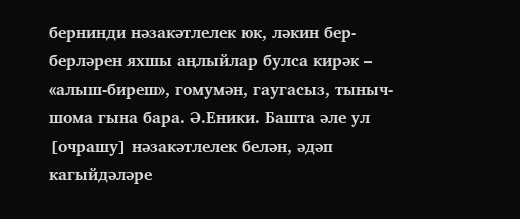бернинди нәзакәтлелек юк, ләкин бер-берләрен яхшы аңлыйлар булса кирәк – «алыш-биреш», гомумән, гаугасыз, тыныч-шома гына бара. Ә.Еники. Башта әле ул [очрашу] нәзакәтлелек белән, әдәп кагыйдәләре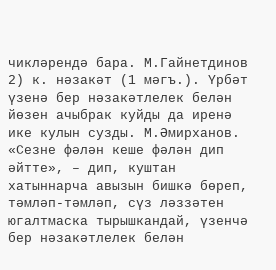чикләрендә бара. М.Гайнетдинов 2) к. нәзакәт (1 мәгъ.). Үрбәт үзенә бер нәзакәтлелек белән йөзен ачыбрак куйды да иренә ике кулын сузды. М.Әмирханов. «Сезне фәлән кеше фәлән дип әйтте», – дип, куштан хатыннарча авызын бишкә бөреп, тәмләп-тәмләп, сүз ләззәтен югалтмаска тырышкандай, үзенчә бер нәзакәтлелек белән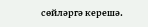сөйләргә керешә.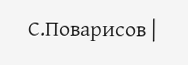С.Поварисов |